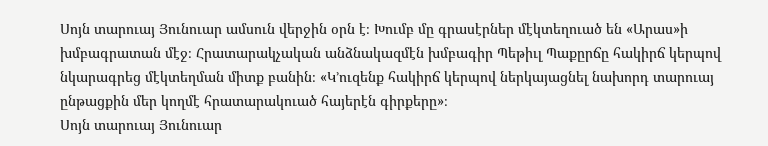Սոյն տարուայ Յունուար ամսուն վերջին օրն է։ Խումբ մը գրասէրներ մէկտեղուած են «Արաս»ի խմբագրատան մէջ։ Հրատարակչական անձնակազմէն խմբագիր Պեթիւլ Պաքըրճը հակիրճ կերպով նկարագրեց մէկտեղման միտք բանին։ «Կ՚ուզենք հակիրճ կերպով ներկայացնել նախորդ տարուայ ընթացքին մեր կողմէ հրատարակուած հայերէն գիրքերը»։
Սոյն տարուայ Յունուար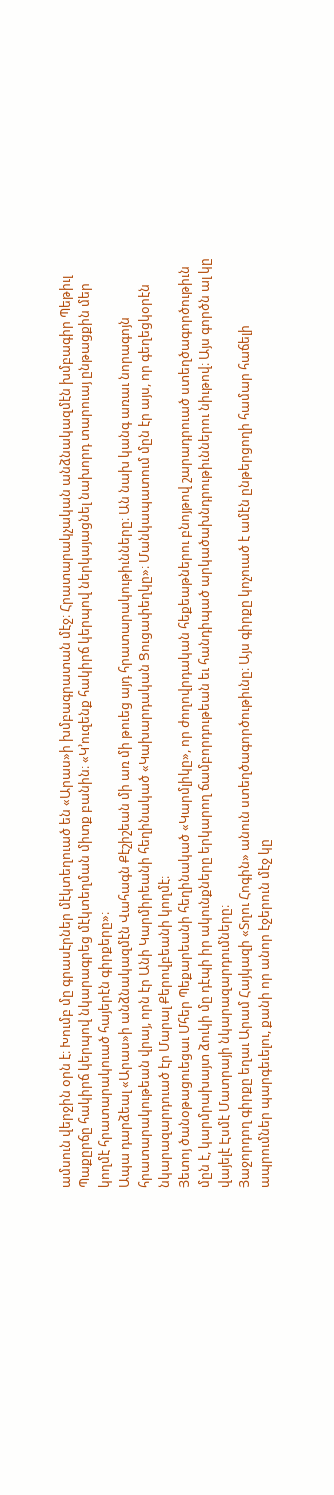ամսուն վերջին օրն է։ Խումբ մը գրասէրներ մէկտեղուած են «Արաս»ի խմբագրատան մէջ։ Հրատարակչական անձնակազմէն խմբագիր Պեթիւլ Պաքըրճը հակիրճ կերպով նկարագրեց մէկտեղման միտք բանին։ «Կ՚ուզենք հակիրճ կերպով ներկայացնել նախորդ տարուայ ընթացքին մեր կողմէ հրատարակուած հայերէն գիրքերը»։
Ապա դարձեալ «Արաս»ի անձնակազմէն Վահագն Քէշիշեան մի առ մի թուեց այդ հրատարակութիւնները։ Ան նախ կանգ առաւ նորագոյն հրատարակութեան վրայ, որն էր Անի Կարմիրեանի հեղինակած «Կախարդական Ցուցափեղկը»։ Մանկապատում մըն էր այս, որ գեղեցկօրէն նկարազարդուած էր Մարալ Քերովբեանի կողմէ։
Յետոյ ծանօթացուեցաւ Մհեր Պեքարեանի հեղինակած «Կարմլիկը», որ ժողովրդական հեքեաթներու բնոյթով շարադրուած ստեղծագործութիւն մըն է, կարմրախայտ ձուկի մը դէպի իր ակունքները երկարող ճամբորդութեան եւ հանդիպած արկածախնդրութիւններու նիւթով։ Այս գործն ալ կը վայելէ Էսմէ Մատրայի նկարազարդումները։
Յաջորդող գիրքը եղաւ Արամ Հայկազի «Տղու Հոգին» անուն ստեղծագործութիւնը։ Այս գիրքը կոչուած է ամէն ընթերցողի համար հաճելի ապրումներ պարգեւելու, քանի որ անոր էջերուն մէջ կը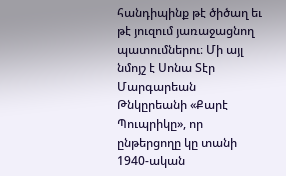հանդիպինք թէ ծիծաղ եւ թէ յուզում յառաջացնող պատումներու։ Մի այլ նմոյշ է Սոնա Տէր Մարգարեան Թնկըրեանի «Քարէ Պուպրիկը», որ ընթերցողը կը տանի 1940-ական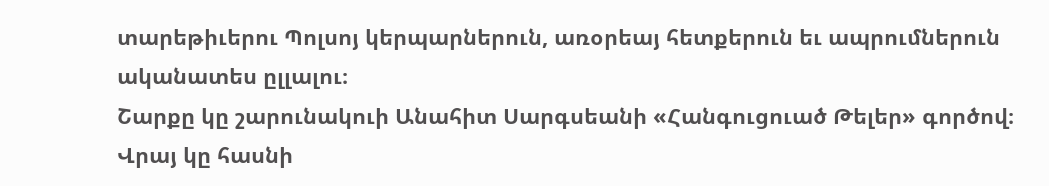տարեթիւերու Պոլսոյ կերպարներուն, առօրեայ հետքերուն եւ ապրումներուն ականատես ըլլալու։
Շարքը կը շարունակուի Անահիտ Սարգսեանի «Հանգուցուած Թելեր» գործով։
Վրայ կը հասնի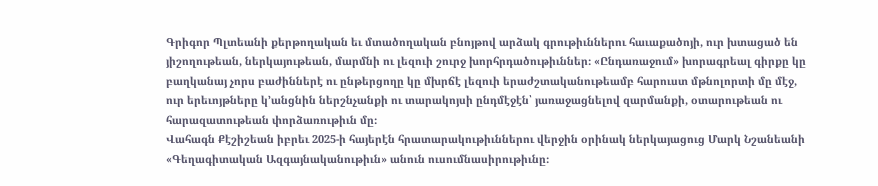Գրիգոր Պլտեանի քերթողական եւ մտածողական բնոյթով արձակ գրութիւններու հաւաքածոյի, ուր խտացած են յիշողութեան, ներկայութեան, մարմնի ու լեզուի շուրջ խորհրդածութիւններ։ «Ընդառաջում» խորագրեալ գիրքը կը բաղկանայ չորս բաժիններէ ու ընթերցողը կը մխրճէ լեզուի երաժշտականութեամբ հարուստ մթնոլորտի մը մէջ, ուր երեւոյթները կ՚անցնին ներշնչանքի ու տարակոյսի ընդմէջէն՝ յառաջացնելով զարմանքի, օտարութեան ու հարազատութեան փորձառութիւն մը։
Վահագն Քէշիշեան իբրեւ 2025-ի հայերէն հրատարակութիւններու վերջին օրինակ ներկայացուց Մարկ Նշանեանի «Գեղագիտական Ազգայնականութիւն» անուն ուսումնասիրութիւնը։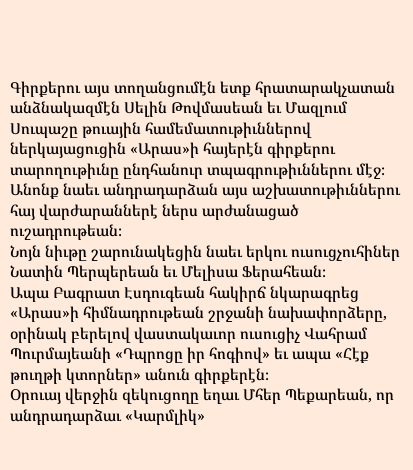Գիրքերու այս տողանցումէն ետք հրատարակչատան անձնակազմէն Սելին Թովմասեան եւ Մազլում Սուպաշը թուային համեմատութիւններով ներկայացուցին «Արաս»ի հայերէն գիրքերու տարողութիւնը ընդհանուր տպագրութիւններու մէջ։ Անոնք նաեւ անդրադարձան այս աշխատութիւններու հայ վարժարաններէ ներս արժանացած ուշադրութեան։
Նոյն նիւթը շարունակեցին նաեւ երկու ուսուցչուհիներ Նատին Պերպերեան եւ Մելիսա Ֆերահեան։
Ապա Բագրատ Էսդուգեան հակիրճ նկարագրեց «Արաս»ի հիմնադրութեան շրջանի նախափորձերը, օրինակ բերելով վաստակաւոր ուսուցիչ Վահրամ Պուրմայեանի «Դպրոցը իր հոգիով» եւ ապա «Հէք թուղթի կտորներ» անուն գիրքերէն։
Օրուայ վերջին զեկուցողը եղաւ Մհեր Պեքարեան, որ անդրադարձաւ «Կարմլիկ»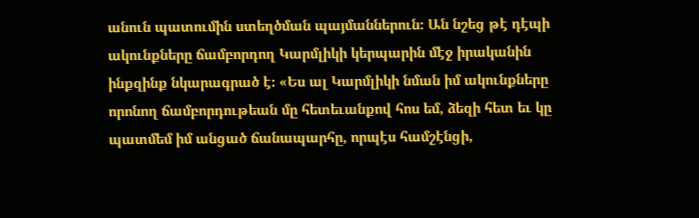անուն պատումին ստեղծման պայմաններուն։ Ան նշեց թէ դէպի ակունքները ճամբորդող Կարմլիկի կերպարին մէջ իրականին ինքզինք նկարագրած է։ «Ես ալ Կարմլիկի նման իմ ակունքները որոնող ճամբորդութեան մը հետեւանքով հոս եմ, ձեզի հետ եւ կը պատմեմ իմ անցած ճանապարհը, որպէս համշէնցի,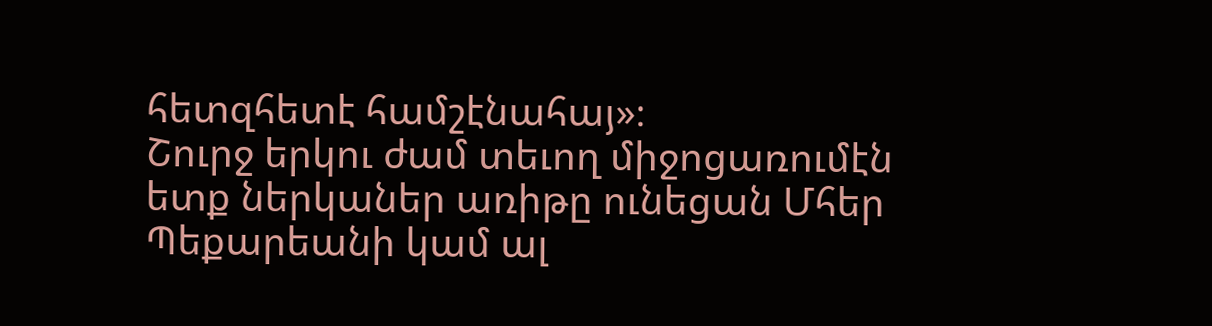հետզհետէ համշէնահայ»։
Շուրջ երկու ժամ տեւող միջոցառումէն ետք ներկաներ առիթը ունեցան Մհեր Պեքարեանի կամ ալ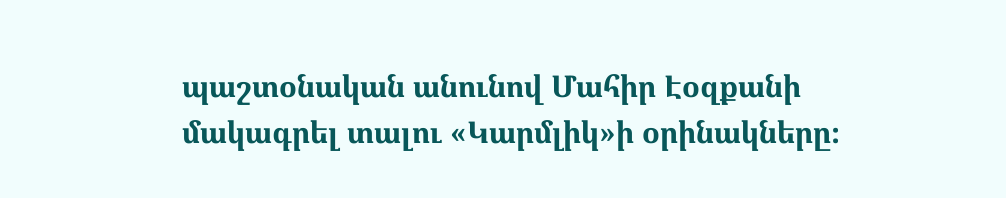պաշտօնական անունով Մահիր Էօզքանի մակագրել տալու «Կարմլիկ»ի օրինակները։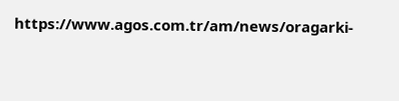https://www.agos.com.tr/am/news/oragarki-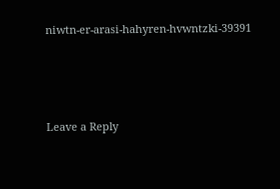niwtn-er-arasi-hahyren-hvwntzki-39391




Leave a Reply